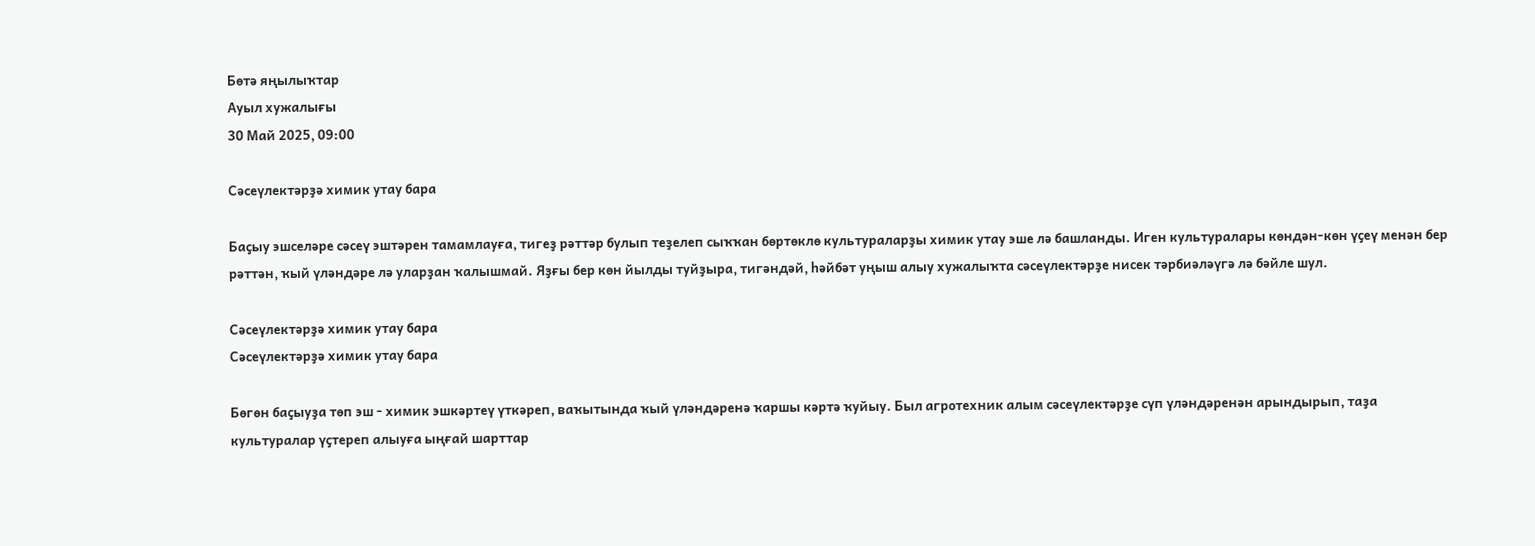Бөтә яңылыҡтар
Ауыл хужалығы
30 Май 2025, 09:00

Сәсеүлектәрҙә химик утау бара

Баҫыу эшселәре сәсеү эштәрен тамамлауға, тигеҙ рәттәр булып теҙелеп сыҡҡан бөртөклө культураларҙы химик утау эше лә башланды. Иген культуралары көндəн-көн үҫеү менəн бер рəттəн, ҡый үлəндəре лə уларҙан ҡалышмай. Яҙғы бер көн йылды туйҙыра, тигәндәй, һәйбәт уңыш алыу хужалыҡта сәсеүлектәрҙе нисек тәрбиәләүгә лә бәйле шул.

Сәсеүлектәрҙә химик утау бара
Сәсеүлектәрҙә химик утау бара

Бөгөн баҫыуҙа төп эш - химик эшкəртеү үткəреп, ваҡытында ҡый үләндәренә ҡаршы кəртə ҡуйыу. Был агротехник алым сəсеүлектəрҙе сүп үлəндəренəн арындырып, таҙа культуралар үҫтереп алыуға ыңғай шарттар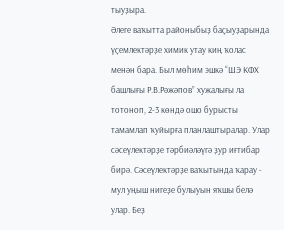тыуҙыра.
Әлеге ваҡытта районыбыҙ баҫыуҙарында үҫемлектәрҙе химик утау киң ҡолас менән бара. Был мөһим эшкә “ШЭ КФХ башлығы Р.В.Рәжәпов” хужалығы ла тотоноп, 2-3 көндә ошо бурысты тамамлап ҡуйырға планлаштыралар. Улар сәсеүлектәрҙе тәрбиәләүгә ҙур иғтибар бирә. Сәсеүлектәрҙе ваҡытында ҡарау - мул уңыш нигеҙе булыуын яҡшы белә улар. Беҙ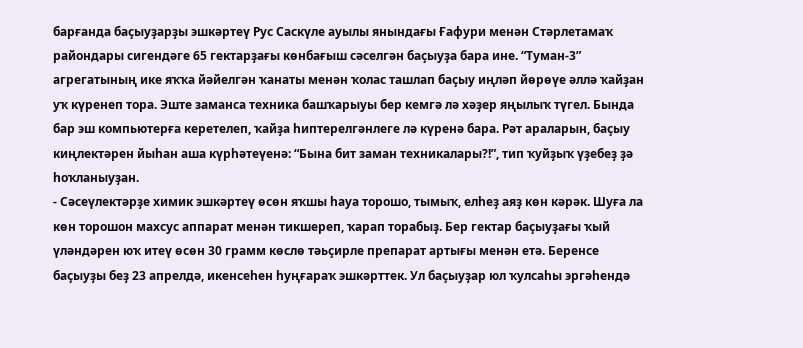барғанда баҫыуҙарҙы эшкәртеү Рус Саскүле ауылы янындағы Ғафури менән Стәрлетамаҡ райондары сигендәге 65 гектарҙағы көнбағыш сәселгән баҫыуҙа бара ине. “Туман-3” агрегатының ике яҡҡа йәйелгән ҡанаты менән ҡолас ташлап баҫыу иңләп йөрөүе әллә ҡайҙан уҡ күренеп тора. Эште заманса техника башҡарыуы бер кемгә лә хәҙер яңылыҡ түгел. Бында бар эш компьютерға керетелеп, ҡайҙа һиптерелгәнлеге лә күренә бара. Рәт араларын, баҫыу киңлектәрен йыһан аша күрһәтеүенә: “Бына бит заман техникалары?!”, тип ҡуйҙыҡ үҙебеҙ ҙә һоҡланыуҙан.
- Сәсеүлектәрҙе химик эшкәртеү өсөн яҡшы һауа торошо, тымыҡ, елһеҙ аяҙ көн кәрәк. Шуға ла көн торошон махсус аппарат менән тикшереп, ҡарап торабыҙ. Бер гектар баҫыуҙағы ҡый үләндәрен юҡ итеү өсөн 30 грамм көслө тәьҫирле препарат артығы менән етә. Беренсе баҫыуҙы беҙ 23 апрелдә, икенсеһен һуңғараҡ эшкәрттек. Ул баҫыуҙар юл ҡулсаһы эргәһендә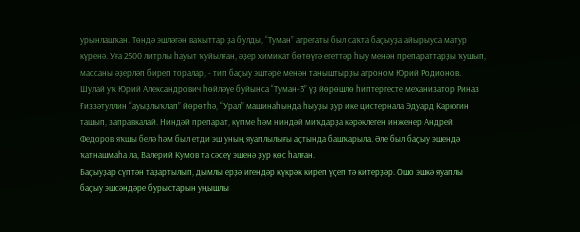урынлашҡан. Төндә эшләгән ваҡыттар ҙа булды, “Туман” агрегаты был саҡта баҫыуҙа айырыуса матур күренә. Уға 2500 литрлы һауыт ҡуйылған, әҙер химикат бөтөүгә егеттәр һыу менән препараттарҙы ҡушып, массаны әҙерләп биреп торалар, - тип баҫыу эштәре менән таныштырҙы агроном Юрий Родионов.
Шулай уҡ Юрий Александрович һөйләүе буйынса “Туман-3” үҙ йөрөшлө һиптергесте механизатор Риназ Ғиззәтуллин “ауыҙлыҡлап” йөрөтһә, “Урал” машинаһында һыуҙы ҙур ике цистернала Эдуард Карюгин ташып, заправкалай. Ниндәй препарат, күпме һәм ниндәй миҡдарҙа кәрәклеген инженер Андрей Федоров яҡшы белә һәм был етди эш уның яуаплылығы аҫтында башҡарыла. Әле был баҫыу эшендә ҡатнашмаһа ла, Валерий Кумов та сәсеү эшенә ҙур көс һалған.
Баҫыуҙар сүптән таҙартылып, дымлы ерҙә игендәр күкрәк киреп үҫеп тә китерҙәр. Ошо эшкә яуаплы баҫыу эшсәндәре бурыстарын уңышлы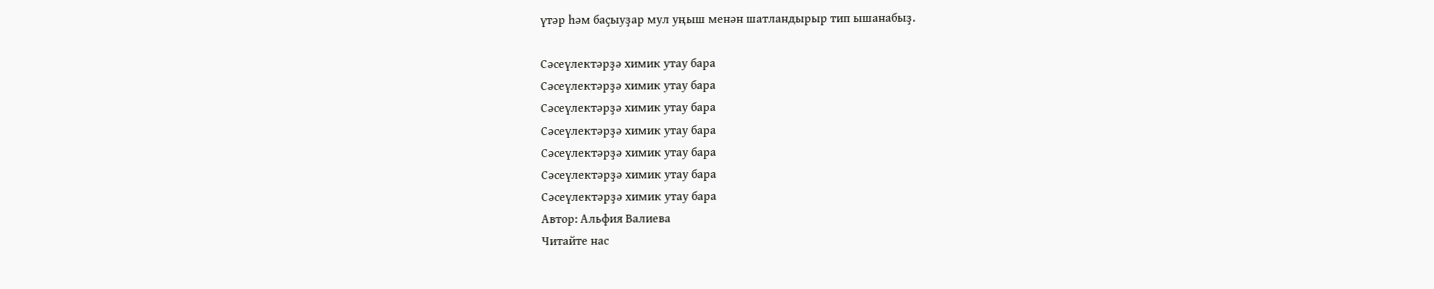үтәр һәм баҫыуҙар мул уңыш менән шатландырыр тип ышанабыҙ.

Сәсеүлектәрҙә химик утау бара
Сәсеүлектәрҙә химик утау бара
Сәсеүлектәрҙә химик утау бара
Сәсеүлектәрҙә химик утау бара
Сәсеүлектәрҙә химик утау бара
Сәсеүлектәрҙә химик утау бара
Сәсеүлектәрҙә химик утау бара
Автор: Альфия Валиева
Читайте нас